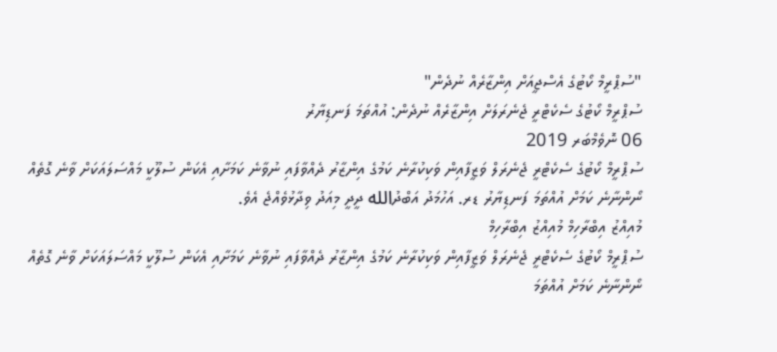"ސުޕްރީމް ކޯޓުގެ އެސްޖީއަށް އިންޒާރެއް ނުދެން"
ސުޕްރީމް ކޯޓުގެ ސެކެޓްރީ ޖެނެރަލަށް އިންޒާރެއް ނުދެން: އުއްތަމަ ފަނޑިޔާރު
06 ނޮވެމްބަރ 2019
ސުޕްރީމް ކޯޓުގެ ސެކެޓްރީ ޖެނެރަލް ވަޒީފާއިން ވަކިކުރާނެ ކަމުގެ އިންޒާރު ދެއްވާފައި ނުވާނެ ކަމަށާއި އެކަން ސުލޫކީ މައްސަލައަކަށް ވާނެ ގޮތެއް ނޯންނާނެ ކަމަށް އުއްތަމަ ފަނޑިޔާރު ޑރ. އަހުމަދު އަބްދުالله ދީދީ މިއަދު ވިދާޅުވެއްޖެ އެވެ.
މުއިއްޒު އިބްރާހިމް މުއިއްޒު އިބްރާހިމް
ސުޕްރީމް ކޯޓުގެ ސެކެޓްރީ ޖެނެރަލް ވަޒީފާއިން ވަކިކުރާނެ ކަމުގެ އިންޒާރު ދެއްވާފައި ނުވާނެ ކަމަށާއި އެކަން ސުލޫކީ މައްސަލައަކަށް ވާނެ ގޮތެއް ނޯންނާނެ ކަމަށް އުއްތަމަ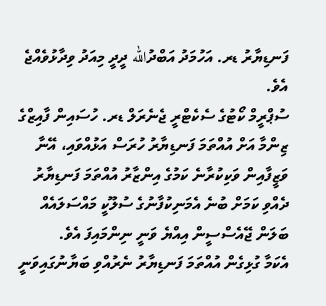ފަނޑިޔާރު ޑރ. އަހުމަދު އަބްދުالله ދީދީ މިއަދު ވިދާޅުވެއްޖެ އެވެ.
ސުޕްރީމް ކޯޓުގެ ސެކެޓްރީ ޖެނެރަލް ޑރ. ހުސައިން ފާއިޒްގެ ޒިންމާ އަށް އުއްތަމަ ފަނޑިޔާރު ހުރަސް އަޅުއްވައި، އޭނާ ވަޒީފާއިން ވަކިކުރާނެ ކަމުގެ އިންޒާރު އުއްތަމަ ފަނޑިޔާރު ދެއްވި ކަމަށް ބުނެ އެމަނިކުފާނުގެ ސުލޫކީ މައްސަލައެއް ބަލަން ޖޭއެސްސީން އިއްޔެ ވަނީ ނިންމައިފަ އެވެ.
އެކަމާ ގުޅިގެން އުއްތަމަ ފަނޑިޔާރު ނެރުއްވި ބަޔާނުގައިވަނީ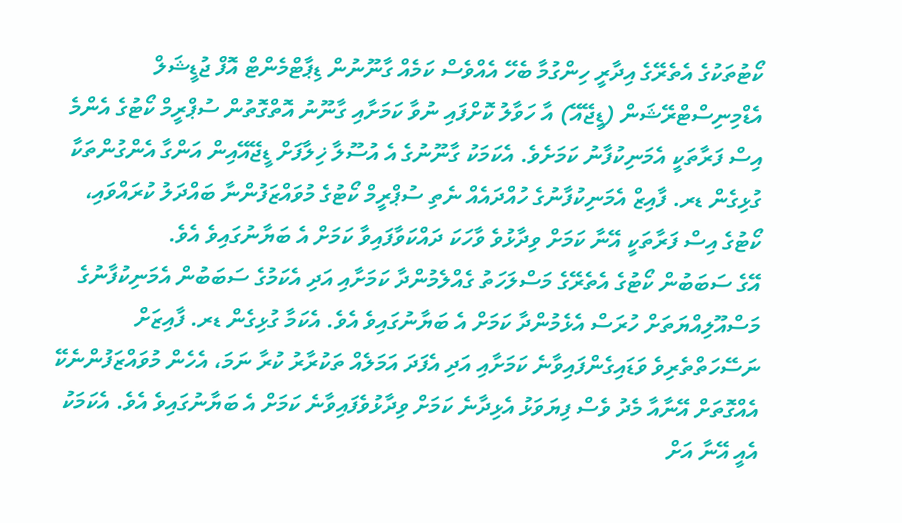ކޯޓުތަކުގެ އެތެރޭގެ އިދާރީ ހިންގުމާ ބެހޭ އެއްވެސް ކަމެއް ގާނޫނުން ޑިޕާޓްމެންޓް އޮފް ޖުޑީޝަލް އެޑްމިނިސްޓްރޭޝަން (ޑީޖޭއޭ) އާ ހަވާލު ކޮށްފައި ނުވާ ކަމަށާއި ގާނޫނު އޮތްގޮތުން ސުޕްރީމް ކޯޓުގެ އެންމެ އިސް ފަރާތަކީ އެމަނިކުފާނު ކަމަށެވެ. އެކަމަކު ގާނޫނުގެ އެ އުސޫލާ ޚިލާފަށް ޑީޖޭއޭއިން އަންގާ އެންގުންތަކާ ގުޅިގެން ޑރ. ފާއިޒް އެމަނިކުފާނުގެ ހުއްދައެއް ނެތި ސުޕްރީމް ކޯޓުގެ މުވައްޒަފުންނާ ބައްދަލު ކުރައްވައި، ކޯޓުގެ އިސް ފަރާތަކީ އޭނާ ކަމަށް ވިދާޅުވެ ވާހަކަ ދައްކަވާފައިވާ ކަމަށް އެ ބަޔާނުގައިވެ އެވެ.
އޭގެ ސަބަބުން ކޯޓުގެ އެތެރޭގެ މަސްލަހަތު ގެއްލެމުންދާ ކަމަށާއި އަދި އެކަމުގެ ސަބަބުން އެމަނިކުފާނުގެ މަސްއޫލިއްޔަތަށް ހުރަސް އެޅެމުންދާ ކަމަށް އެ ބަޔާނުގައިވެ އެވެ. އެކަމާ ގުޅިގެން ޑރ. ފާއިޒަށް ނަސޭހަތްތެރިވެ ވަޑައިގެންފައިވާނެ ކަމަށާއި އަދި އެފަދަ އަމަލެއް ތަކުރާރު ކުރާ ނަމަ، އެހެން މުވައްޒަފުންނެކޭ އެއްގޮތަށް އޭނާއާ މެދު ވެސް ފިޔަވަޅު އެޅިދާނެ ކަމަށް ވިދާޅުވެފައިވާނެ ކަމަށް އެ ބަޔާނުގައިވެ އެވެ. އެކަމަކު އެއީ އޭނާ އަށް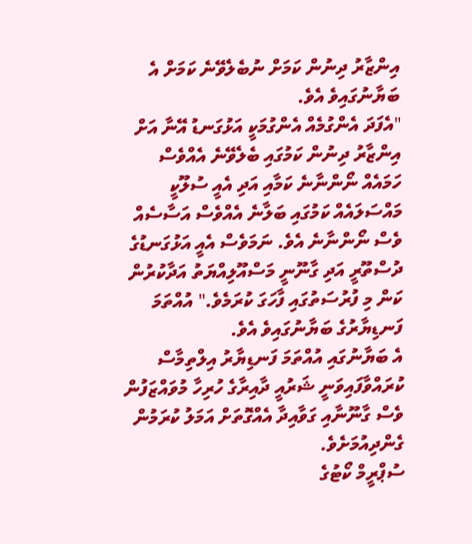އިންޒާރު ދިނުން ކަމަށް ނުބެލެވޭނެ ކަމަށް އެ ބަޔާނުގައިވެ އެވެ.
"އެފަދަ އެންގުމެއް އެންގުމަކީ އަޅުގަނޑު އޭނާ އަށް އިންޒާރު ދިނުން ކަމުގައި ބެލެވޭނެ އެއްވެސް ހަމައެއް ނޯންނާނެ ކަމާއި އަދި އެއީ ސުލޫކީ މައްސަލައެއް ކަމުގައި ބަލާނެ އެއްވެސް އަސާސެއް ވެސް ނޯންނާނެ އެވެ. ނަމަވެސް އެއީ އަޅުގަނޑުގެ ދުސްތޫރީ އަދި ގާނޫނީ މަސްއޫލިއްޔަތު އަދާކުރުން ކަން މި ފުރުސަތުގައި ފާހަގަ ކުރަމެވެ." އުއްތަމަ ފަނޑިޔާރުގެ ބަޔާނުގައިވެ އެވެ.
އެ ބަޔާނުގައި އުއްތަމަ ފަނޑިޔާރު އިލްތިމާސް ކުރައްވާފައިވަނީ ޝަރުއީ ދާއިރާގެ ހުރިހާ މުވައްޒަފުން ވެސް ގާނޫނާއި ގަވާއިދާ އެއްގޮތަށް އަމަލު ކުރަމުން ގެންދިއުމަށެވެ.
ސުޕްރީމް ކޯޓުގެ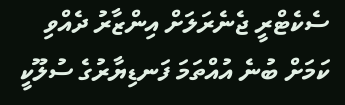ސެކެޓްރީ ޖެނެރަލަށް އިންޒާރު ދެއްވި ކަމަށް ބުނެ އުއްތަމަ ފަނޑިޔާރުގެ ސުލޫކީ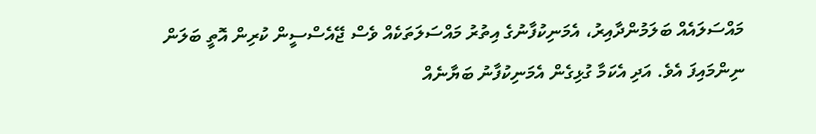މައްސަލައެއް ބަލަމުންދާއިރު، އެމަނިކުފާނުގެ އިތުރު މައްސަލަތަކެއް ވެސް ޖޭއެސްސީން ކުރިން އޮތީ ބަލަން ނިންމައިފަ އެވެ. އަދި އެކަމާ ގުޅިގެން އެމަނިކުފާނު ބަޔާނެއް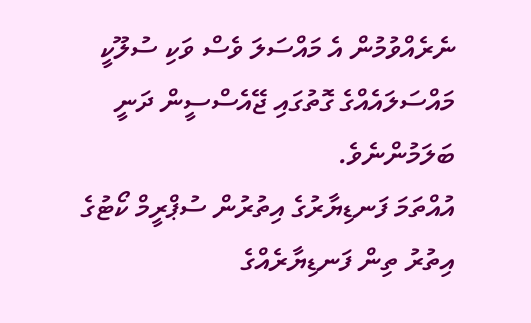ނެރެއްވުމުން އެ މައްސަލަ ވެސް ވަކި ސުލޫކީ މައްސަލައެއްގެ ގޮތުގައި ޖޭއެސްސީން ދަނީ ބަލަމުންނެވެ.
އުއްތަމަ ފަނޑިޔާރުގެ އިތުރުން ސުޕްރީމް ކޯޓުގެ އިތުރު ތިން ފަނޑިޔާރެއްގެ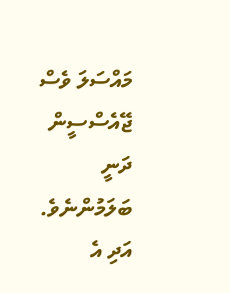މައްސަލަ ވެސް ޖޭއެސްސީން ދަނީ ބަލަމުންނެވެ. އަދި އެ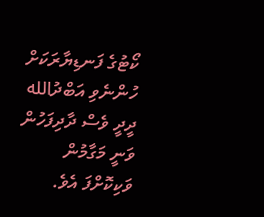ކޯޓުގެ ފަނޑިޔާރަކަށް ހުންނެވި އަބްދުالله ދީދީ ވެސް ދާދިފަހުން ވަނީ މަގާމުން ވަކިކޮށްފަ އެވެ.